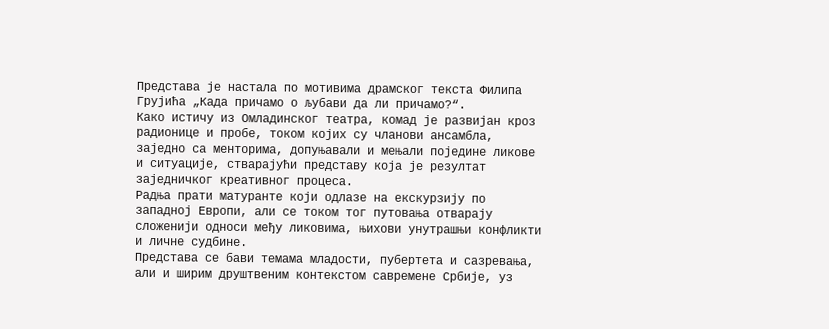Представа је настала по мотивима драмског текста Филипа Грујића „Када причамо о љубави да ли причамо?“.
Како истичу из Омладинског театра, комад је развијан кроз радионице и пробе, током којих су чланови ансамбла, заједно са менторима, допуњавали и мењали поједине ликове и ситуације, стварајући представу која је резултат заједничког креативног процеса.
Радња прати матуранте који одлазе на екскурзију по западној Европи, али се током тог путовања отварају сложенији односи међу ликовима, њихови унутрашњи конфликти и личне судбине.
Представа се бави темама младости, пубертета и сазревања, али и ширим друштвеним контекстом савремене Србије, уз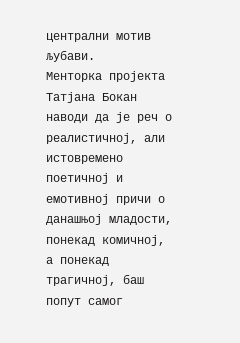централни мотив љубави.
Менторка пројекта Татјана Бокан наводи да је реч о реалистичној, али истовремено поетичној и емотивној причи о данашњој младости, понекад комичној, а понекад трагичној, баш попут самог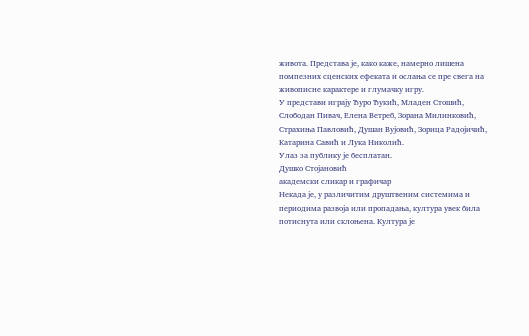живота. Представа је, како каже, намерно лишена помпезних сценских ефеката и ослања се пре свега на живописне карактере и глумачку игру.
У представи играју Ђуро Ђукић, Младен Стошић, Слободан Пивач, Елена Ветреб, Зорана Милинковић, Страхиња Павловић, Душан Вујовић, Зорица Радојичић, Катарина Савић и Лука Николић.
Улаз за публику је бесплатан.
Душко Стојановић
академски сликар и графичар
Некада је, у различитим друштвеним системима и периодима развоја или пропадања, култура увек била потиснута или склоњена. Култура је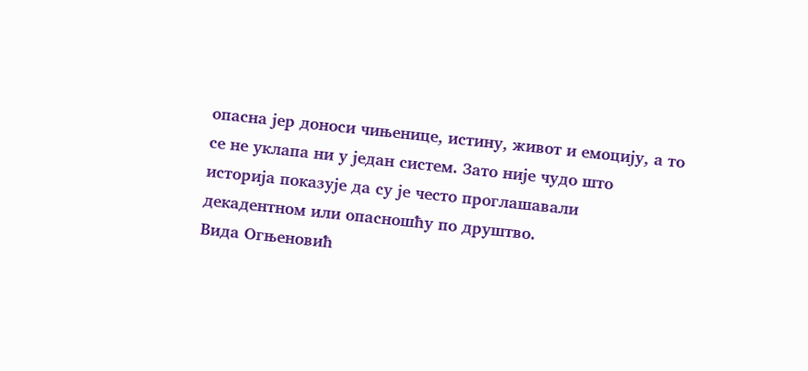опасна јер доноси чињенице, истину, живот и емоцију, а то се не уклапа ни у један систем. Зато није чудо што историја показује да су је често проглашавали декадентном или опасношћу по друштво.
Вида Огњеновић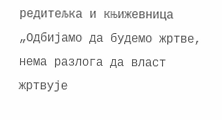редитељка и књижевница
„Одбијамо да будемо жртве, нема разлога да власт жртвује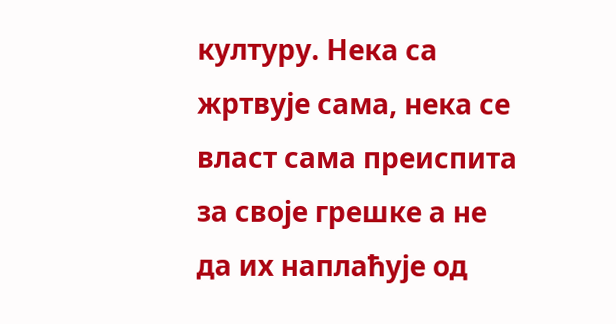културу. Нека са жртвује сама, нека се власт сама преиспита за своје грешке а не да их наплаћује од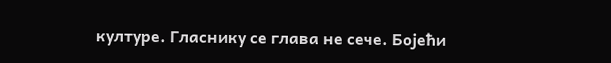културе. Гласнику се глава не сече. Бојећи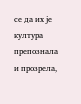се да их је култура препознала и прозрела,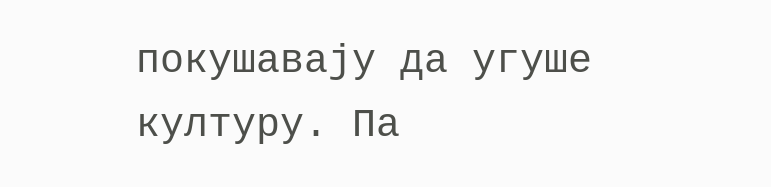покушавају да угуше културу. Па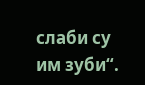слаби су им зуби“.